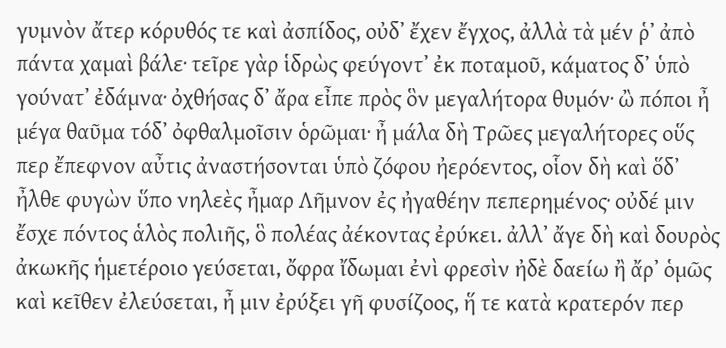γυμνὸν ἄτερ κόρυθός τε καὶ ἀσπίδος, οὐδʼ ἔχεν ἔγχος, ἀλλὰ τὰ μέν ῥʼ ἀπὸ πάντα χαμαὶ βάλε· τεῖρε γὰρ ἱδρὼς φεύγοντʼ ἐκ ποταμοῦ, κάματος δʼ ὑπὸ γούνατʼ ἐδάμνα· ὀχθήσας δʼ ἄρα εἶπε πρὸς ὃν μεγαλήτορα θυμόν· ὢ πόποι ἦ μέγα θαῦμα τόδʼ ὀφθαλμοῖσιν ὁρῶμαι· ἦ μάλα δὴ Τρῶες μεγαλήτορες οὕς περ ἔπεφνον αὖτις ἀναστήσονται ὑπὸ ζόφου ἠερόεντος, οἷον δὴ καὶ ὅδʼ ἦλθε φυγὼν ὕπο νηλεὲς ἦμαρ Λῆμνον ἐς ἠγαθέην πεπερημένος· οὐδέ μιν ἔσχε πόντος ἁλὸς πολιῆς, ὃ πολέας ἀέκοντας ἐρύκει. ἀλλʼ ἄγε δὴ καὶ δουρὸς ἀκωκῆς ἡμετέροιο γεύσεται, ὄφρα ἴδωμαι ἐνὶ φρεσὶν ἠδὲ δαείω ἢ ἄρʼ ὁμῶς καὶ κεῖθεν ἐλεύσεται, ἦ μιν ἐρύξει γῆ φυσίζοος, ἥ τε κατὰ κρατερόν περ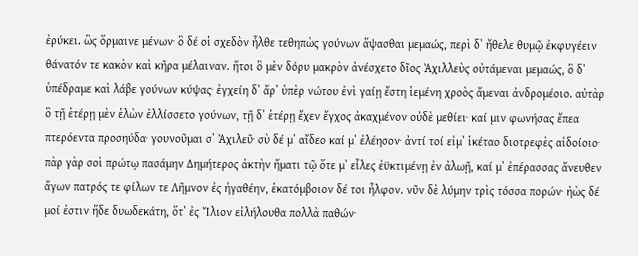ἐρύκει. ὣς ὅρμαινε μένων· ὃ δέ οἱ σχεδὸν ἦλθε τεθηπὼς γούνων ἅψασθαι μεμαώς, περὶ δʼ ἤθελε θυμῷ ἐκφυγέειν θάνατόν τε κακὸν καὶ κῆρα μέλαιναν. ἤτοι ὃ μὲν δόρυ μακρὸν ἀνέσχετο δῖος Ἀχιλλεὺς οὐτάμεναι μεμαώς, ὃ δʼ ὑπέδραμε καὶ λάβε γούνων κύψας· ἐγχείη δʼ ἄρʼ ὑπὲρ νώτου ἐνὶ γαίῃ ἔστη ἱεμένη χροὸς ἄμεναι ἀνδρομέοιο. αὐτὰρ ὃ τῇ ἑτέρῃ μὲν ἑλὼν ἐλλίσσετο γούνων, τῇ δʼ ἑτέρῃ ἔχεν ἔγχος ἀκαχμένον οὐδὲ μεθίει· καί μιν φωνήσας ἔπεα πτερόεντα προσηύδα· γουνοῦμαι σʼ Ἀχιλεῦ· σὺ δέ μʼ αἴδεο καί μʼ ἐλέησον· ἀντί τοί εἰμʼ ἱκέταο διοτρεφὲς αἰδοίοιο· πὰρ γὰρ σοὶ πρώτῳ πασάμην Δημήτερος ἀκτὴν ἤματι τῷ ὅτε μʼ εἷλες ἐϋκτιμένῃ ἐν ἀλωῇ, καί μʼ ἐπέρασσας ἄνευθεν ἄγων πατρός τε φίλων τε Λῆμνον ἐς ἠγαθέην, ἑκατόμβοιον δέ τοι ἦλφον. νῦν δὲ λύμην τρὶς τόσσα πορών· ἠὼς δέ μοί ἐστιν ἥδε δυωδεκάτη, ὅτʼ ἐς Ἴλιον εἰλήλουθα πολλὰ παθών·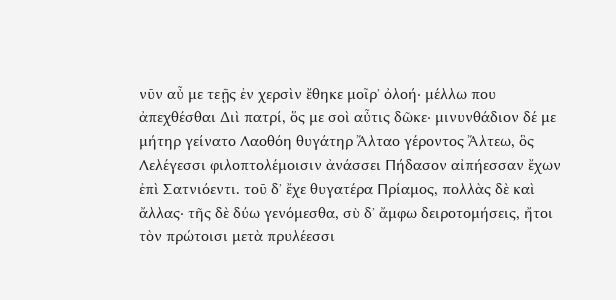νῦν αὖ με τεῇς ἐν χερσὶν ἔθηκε μοῖρʼ ὀλοή· μέλλω που ἀπεχθέσθαι Διὶ πατρί, ὅς με σοὶ αὖτις δῶκε· μινυνθάδιον δέ με μήτηρ γείνατο Λαοθόη θυγάτηρ Ἄλταο γέροντος Ἄλτεω, ὃς Λελέγεσσι φιλοπτολέμοισιν ἀνάσσει Πήδασον αἰπήεσσαν ἔχων ἐπὶ Σατνιόεντι. τοῦ δʼ ἔχε θυγατέρα Πρίαμος, πολλὰς δὲ καὶ ἄλλας· τῆς δὲ δύω γενόμεσθα, σὺ δʼ ἄμφω δειροτομήσεις, ἤτοι τὸν πρώτοισι μετὰ πρυλέεσσι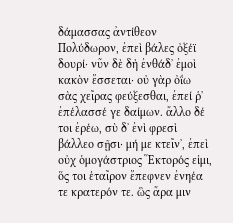δάμασσας ἀντίθεον Πολύδωρον, ἐπεὶ βάλες ὀξέϊ δουρί· νῦν δὲ δὴ ἐνθάδʼ ἐμοὶ κακὸν ἔσσεται· οὐ γὰρ ὀΐω σὰς χεῖρας φεύξεσθαι, ἐπεί ῥʼ ἐπέλασσέ γε δαίμων. ἄλλο δέ τοι ἐρέω, σὺ δʼ ἐνὶ φρεσὶ βάλλεο σῇσι· μή με κτεῖνʼ, ἐπεὶ οὐχ ὁμογάστριος Ἕκτορός εἰμι, ὅς τοι ἑταῖρον ἔπεφνεν ἐνηέα τε κρατερόν τε. ὣς ἄρα μιν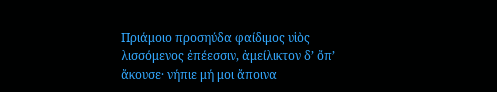Πριάμοιο προσηύδα φαίδιμος υἱὸς λισσόμενος ἐπέεσσιν, ἀμείλικτον δʼ ὄπʼ ἄκουσε· νήπιε μή μοι ἄποινα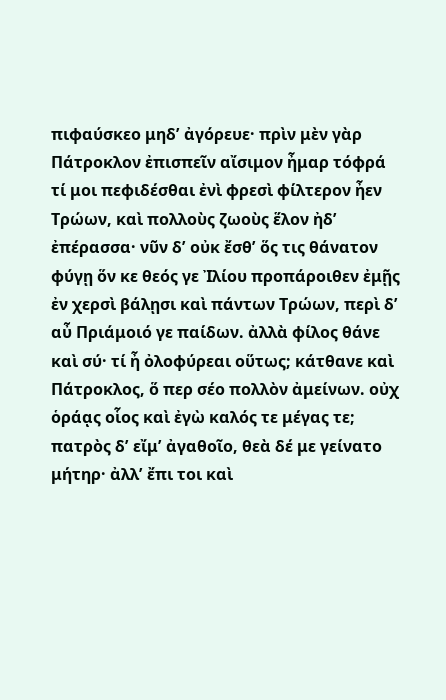πιφαύσκεο μηδʼ ἀγόρευε· πρὶν μὲν γὰρ Πάτροκλον ἐπισπεῖν αἴσιμον ἦμαρ τόφρά τί μοι πεφιδέσθαι ἐνὶ φρεσὶ φίλτερον ἦεν Τρώων, καὶ πολλοὺς ζωοὺς ἕλον ἠδʼ ἐπέρασσα· νῦν δʼ οὐκ ἔσθʼ ὅς τις θάνατον φύγῃ ὅν κε θεός γε Ἰλίου προπάροιθεν ἐμῇς ἐν χερσὶ βάλῃσι καὶ πάντων Τρώων, περὶ δʼ αὖ Πριάμοιό γε παίδων. ἀλλὰ φίλος θάνε καὶ σύ· τί ἦ ὀλοφύρεαι οὕτως; κάτθανε καὶ Πάτροκλος, ὅ περ σέο πολλὸν ἀμείνων. οὐχ ὁράᾳς οἷος καὶ ἐγὼ καλός τε μέγας τε; πατρὸς δʼ εἴμʼ ἀγαθοῖο, θεὰ δέ με γείνατο μήτηρ· ἀλλʼ ἔπι τοι καὶ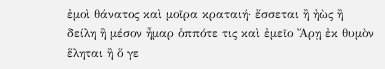ἐμοὶ θάνατος καὶ μοῖρα κραταιή· ἔσσεται ἢ ἠὼς ἢ δείλη ἢ μέσον ἦμαρ ὁππότε τις καὶ ἐμεῖο Ἄρῃ ἐκ θυμὸν ἕληται ἢ ὅ γε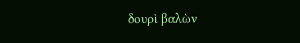δουρὶ βαλὼν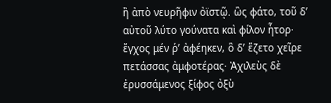ἢ ἀπὸ νευρῆφιν ὀϊστῷ. ὣς φάτο, τοῦ δʼ αὐτοῦ λύτο γούνατα καὶ φίλον ἦτορ· ἔγχος μέν ῥʼ ἀφέηκεν, ὃ δʼ ἕζετο χεῖρε πετάσσας ἀμφοτέρας· Ἀχιλεὺς δὲ ἐρυσσάμενος ξίφος ὀξὺ